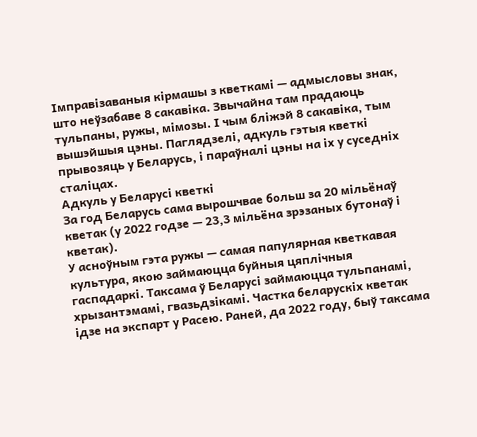Імправізаваныя кірмашы з кветкамі — адмысловы знак, што неўзабаве 8 сакавіка. Звычайна там прадаюць тульпаны, ружы, мімозы. І чым бліжэй 8 сакавіка, тым вышэйшыя цэны. Паглядзелі, адкуль гэтыя кветкі прывозяць у Беларусь, і параўналі цэны на іх у суседніх сталіцах.
Адкуль у Беларусі кветкі
За год Беларусь сама вырошчвае больш за 20 мільёнаў кветак (у 2022 годзе — 23,3 мільёна зрэзаных бутонаў і кветак).
У асноўным гэта ружы — самая папулярная кветкавая культура, якою займаюцца буйныя цяплічныя гаспадаркі. Таксама ў Беларусі займаюцца тульпанамі, хрызантэмамі, гвазьдзікамі. Частка беларускіх кветак ідзе на экспарт у Расею. Раней, да 2022 году, быў таксама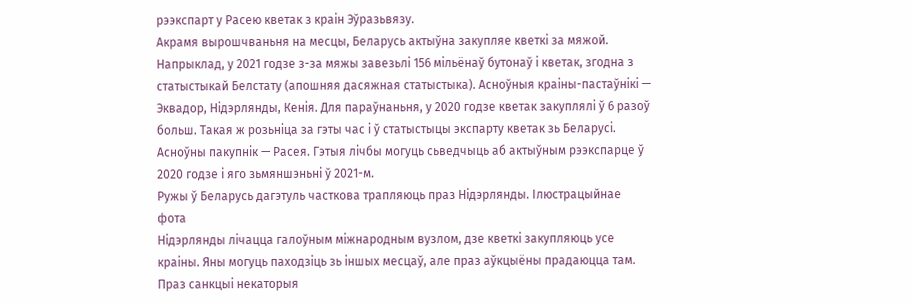рээкспарт у Расею кветак з краін Эўразьвязу.
Акрамя вырошчваньня на месцы, Беларусь актыўна закупляе кветкі за мяжой. Напрыклад, у 2021 годзе з-за мяжы завезьлі 156 мільёнаў бутонаў і кветак, згодна з статыстыкай Белстату (апошняя дасяжная статыстыка). Асноўныя краіны-пастаўнікі — Эквадор, Нідэрлянды, Кенія. Для параўнаньня, у 2020 годзе кветак закуплялі ў 6 разоў больш. Такая ж розьніца за гэты час і ў статыстыцы экспарту кветак зь Беларусі. Асноўны пакупнік — Расея. Гэтыя лічбы могуць сьведчыць аб актыўным рээкспарце ў 2020 годзе і яго зьмяншэньні ў 2021-м.
Ружы ў Беларусь дагэтуль часткова трапляюць праз Нідэрлянды. Ілюстрацыйнае фота
Нідэрлянды лічацца галоўным міжнародным вузлом, дзе кветкі закупляюць усе краіны. Яны могуць паходзіць зь іншых месцаў, але праз аўкцыёны прадаюцца там. Праз санкцыі некаторыя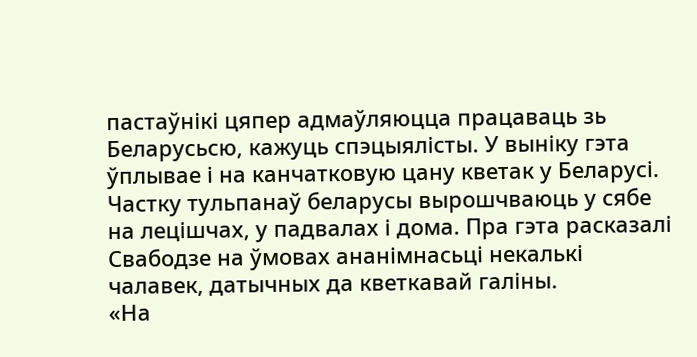пастаўнікі цяпер адмаўляюцца працаваць зь Беларусьсю, кажуць спэцыялісты. У выніку гэта ўплывае і на канчатковую цану кветак у Беларусі.
Частку тульпанаў беларусы вырошчваюць у сябе на лецішчах, у падвалах і дома. Пра гэта расказалі Свабодзе на ўмовах ананімнасьці некалькі чалавек, датычных да кветкавай галіны.
«На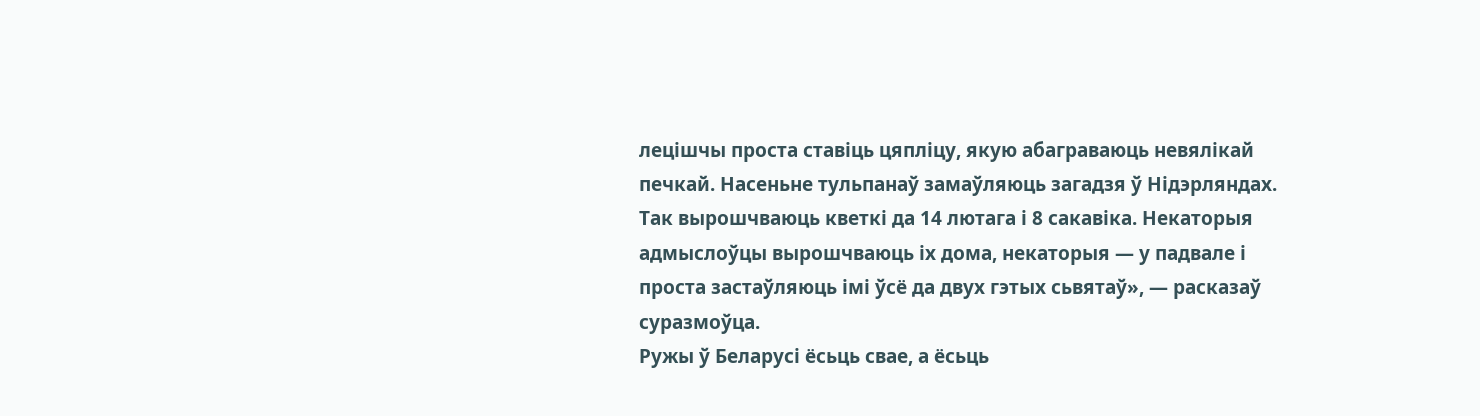лецішчы проста ставіць цяпліцу, якую абаграваюць невялікай печкай. Насеньне тульпанаў замаўляюць загадзя ў Нідэрляндах. Так вырошчваюць кветкі да 14 лютага і 8 сакавіка. Некаторыя адмыслоўцы вырошчваюць іх дома, некаторыя — у падвале і проста застаўляюць імі ўсё да двух гэтых сьвятаў», — расказаў суразмоўца.
Ружы ў Беларусі ёсьць свае, а ёсьць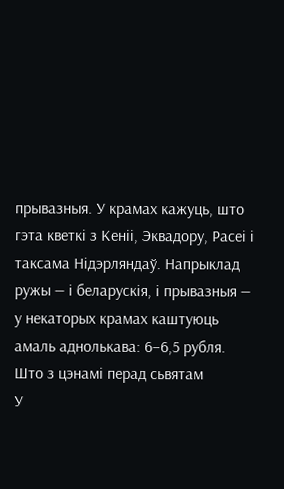прывазныя. У крамах кажуць, што гэта кветкі з Кеніі, Эквадору, Расеі і таксама Нідэрляндаў. Напрыклад ружы — і беларускія, і прывазныя — у некаторых крамах каштуюць амаль аднолькава: 6–6,5 рубля.
Што з цэнамі перад сьвятам
У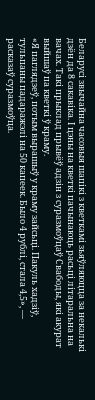Беларусі звычайна часовыя шапікі з кветкамі зьяўляюцца за некалькі дзён да 8 сакавіка. І цэны на кветкі пачынаюць расьці літаральна на вачах. Такі прыклад прывёў адзін з суразмоўцаў Свабоды, які акурат выйшаў па кветкі ў краму.
«Я паглядзеў, потым вырашыў у краму зайсьці. Пакуль хадзіў, тульпаны падаражэлі на 50 капеек. Было 4 рублі, стала 4,5», — расказаў суразмоўца.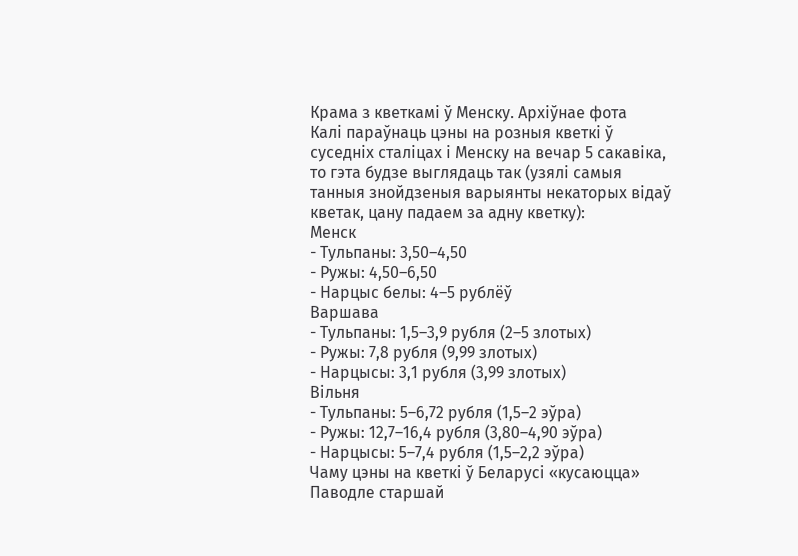Крама з кветкамі ў Менску. Архіўнае фота
Калі параўнаць цэны на розныя кветкі ў суседніх сталіцах і Менску на вечар 5 сакавіка, то гэта будзе выглядаць так (узялі самыя танныя знойдзеныя варыянты некаторых відаў кветак, цану падаем за адну кветку):
Менск
- Тульпаны: 3,50–4,50
- Ружы: 4,50–6,50
- Нарцыс белы: 4–5 рублёў
Варшава
- Тульпаны: 1,5–3,9 рубля (2–5 злотых)
- Ружы: 7,8 рубля (9,99 злотых)
- Нарцысы: 3,1 рубля (3,99 злотых)
Вільня
- Тульпаны: 5–6,72 рубля (1,5–2 эўра)
- Ружы: 12,7–16,4 рубля (3,80–4,90 эўра)
- Нарцысы: 5–7,4 рубля (1,5–2,2 эўра)
Чаму цэны на кветкі ў Беларусі «кусаюцца»
Паводле старшай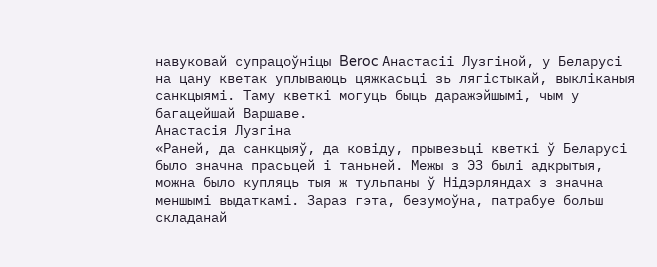навуковай супрацоўніцы Beroc Анастасіі Лузгіной, у Беларусі на цану кветак уплываюць цяжкасьці зь лягістыкай, выкліканыя санкцыямі. Таму кветкі могуць быць даражэйшымі, чым у багацейшай Варшаве.
Анастасія Лузгіна
«Раней, да санкцыяў, да ковіду, прывезьці кветкі ў Беларусі было значна прасьцей і таньней. Межы з ЭЗ былі адкрытыя, можна было купляць тыя ж тульпаны ў Нідэрляндах з значна меншымі выдаткамі. Зараз гэта, безумоўна, патрабуе больш складанай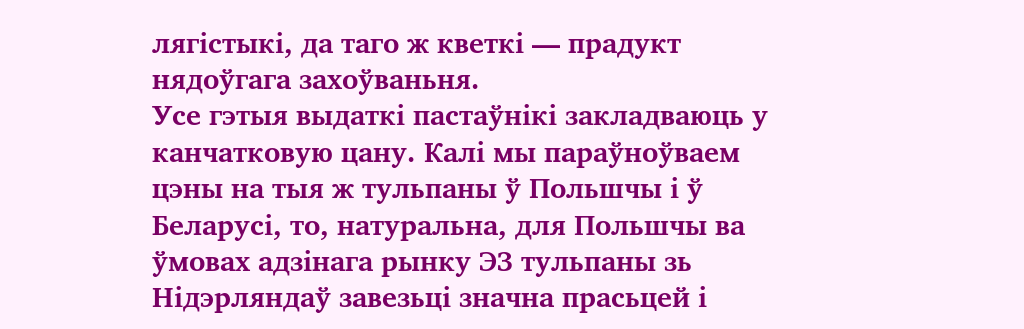лягістыкі, да таго ж кветкі — прадукт нядоўгага захоўваньня.
Усе гэтыя выдаткі пастаўнікі закладваюць у канчатковую цану. Калі мы параўноўваем цэны на тыя ж тульпаны ў Польшчы і ў Беларусі, то, натуральна, для Польшчы ва ўмовах адзінага рынку ЭЗ тульпаны зь Нідэрляндаў завезьці значна прасьцей і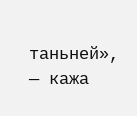таньней», — кажа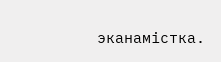эканамістка.